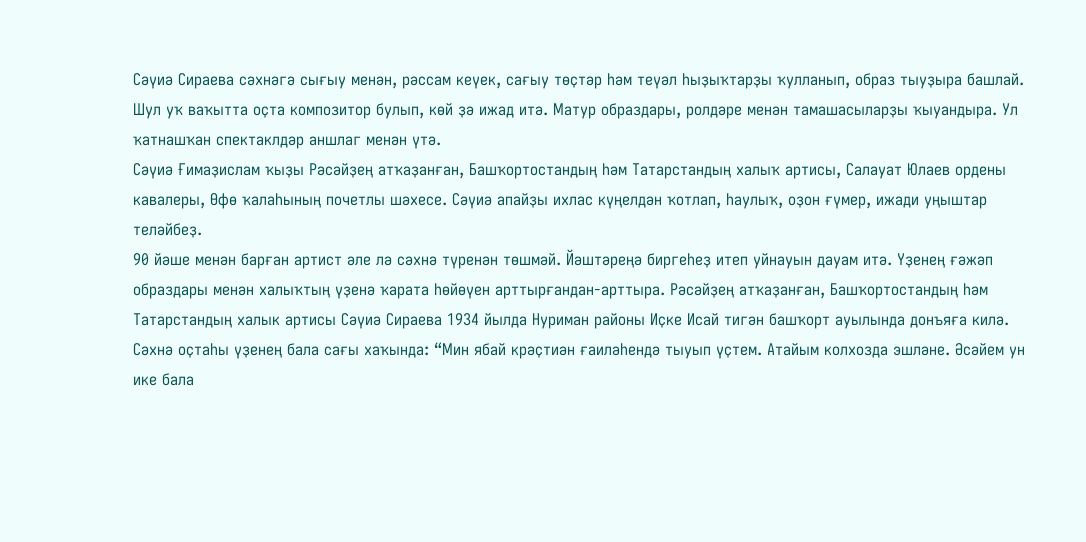Сәүиә Сираева сәхнәгә сығыу менән, рәссам кеүек, сағыу төҫтәр һәм теүәл һыҙыҡтарҙы ҡулланып, образ тыуҙыра башлай. Шул уҡ ваҡытта оҫта композитор булып, көй ҙә ижад итә. Матур образдары, ролдәре менән тамашасыларҙы ҡыуандыра. Ул ҡатнашҡан спектаклдәр аншлаг менән үтә.
Сәүиә Ғимаҙислам ҡыҙы Рәсәйҙең атҡаҙанған, Башҡортостандың һәм Татарстандың халыҡ артисы, Салауат Юлаев ордены кавалеры, Өфө ҡалаһының почетлы шәхесе. Сәүиә апайҙы ихлас күңелдән ҡотлап, һаулыҡ, оҙон ғүмер, ижади уңыштар теләйбеҙ.
90 йәше менән барған артист әле лә сәхнә түренән төшмәй. Йәштәреңә биргеһеҙ итеп уйнауын дауам итә. Үҙенең ғәжәп образдары менән халыҡтың үҙенә ҡарата һөйөүен арттырғандан-арттыра. Рәсәйҙең атҡаҙанған, Башҡортостандың һәм Татарстандың халык артисы Сәүиә Сираева 1934 йылда Нуриман районы Иҫке Исай тигән башҡорт ауылында донъяға килә.
Сәхнә оҫтаһы үҙенең бала сағы хаҡында: “Мин ябай крәҫтиән ғаиләһендә тыуып үҫтем. Атайым колхозда эшләне. Әсәйем ун ике бала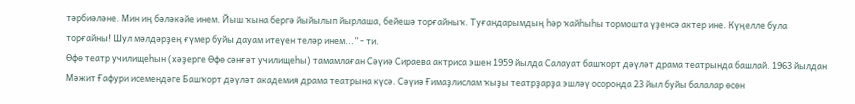тәрбиәләне. Мин иң бәләкәйе инем. Йыш ҡына бергә йыйылып йырлаша, бейешә торғайныҡ. Туғандарымдың һәр ҡайһыһы тормошта үҙенсә актер ине. Күңелле була торғайны! Шул мәлдәрҙең ғүмер буйы дауам итеүен теләр инем...” - ти.
Өфө театр училищеһын (хәҙерге Өфө сәнғәт училищеһы) тамамлаған Сәүиә Сираева актриса эшен 1959 йылда Салауат башҡорт дәүләт драма театрында башлай. 1963 йылдан Мәжит Ғафури исемендәге Башҡорт дәүләт академия драма театрына күсә. Сәүиә Ғимаҙлислам ҡыҙы театрҙарҙа эшләү осоронда 23 йыл буйы балалар өсөн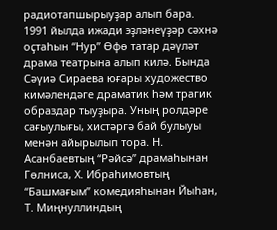радиотапшырыуҙар алып бара.
1991 йылда ижади эҙләнеүҙәр сәхнә оҫтаһын “Нур” Өфө татар дәүләт драма театрына алып килә. Бында Сәүиә Сираева юғары художество кимәлендәге драматик һәм трагик образдар тыуҙыра. Уның ролдәре сағыулығы, хистәргә бай булыуы менән айырылып тора. Н. Асанбаевтың “Рәйсә” драмаһынан Гөлниса, Х. Ибраһимовтың “Башмағым” комедияһынан Йыһан, Т. Миңнуллиндың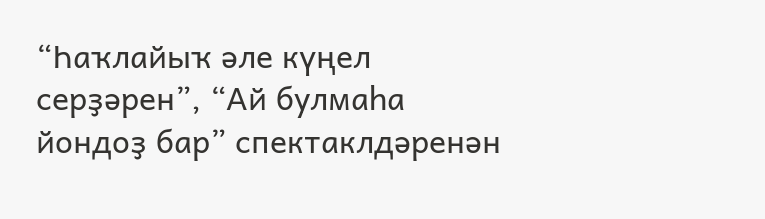“Һаҡлайыҡ әле күңел серҙәрен”, “Ай булмаһа йондоҙ бар” спектаклдәренән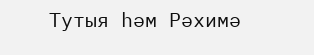Тутыя һәм Рәхимә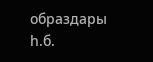образдары һ.б.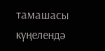тамашасы күңелендә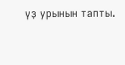үҙ урынын тапты.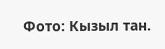Фото: Кызыл тан.